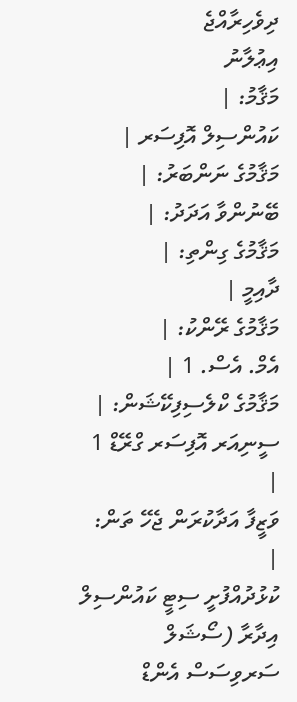ދިވެހިރާއްޖެ
އިޢުލާނު
މަޤާމު: |
ކައުންސިލް އޮފިސަރ |
މަޤާމުގެ ނަންބަރު: |
ބޭނުންވާ އަދަދު: |
މަޤާމުގެ ގިންތި: |
ދާއިމީ |
މަޤާމުގެ ރޭންކު: |
އެމް. އެސް. 1 |
މަޤާމުގެ ކްލެސިފިކޭޝަން: |
ސީނިއަރ އޮފިސަރ ގްރޭޑް 1 |
ވަޒީފާ އަދާކުރަން ޖެހޭ ތަން: |
ކުޅުދުއްފުށީ ސިޓީ ކައުންސިލް އިދާރާ (ސޯޝަލް ސަރވިސަސް އެންޑް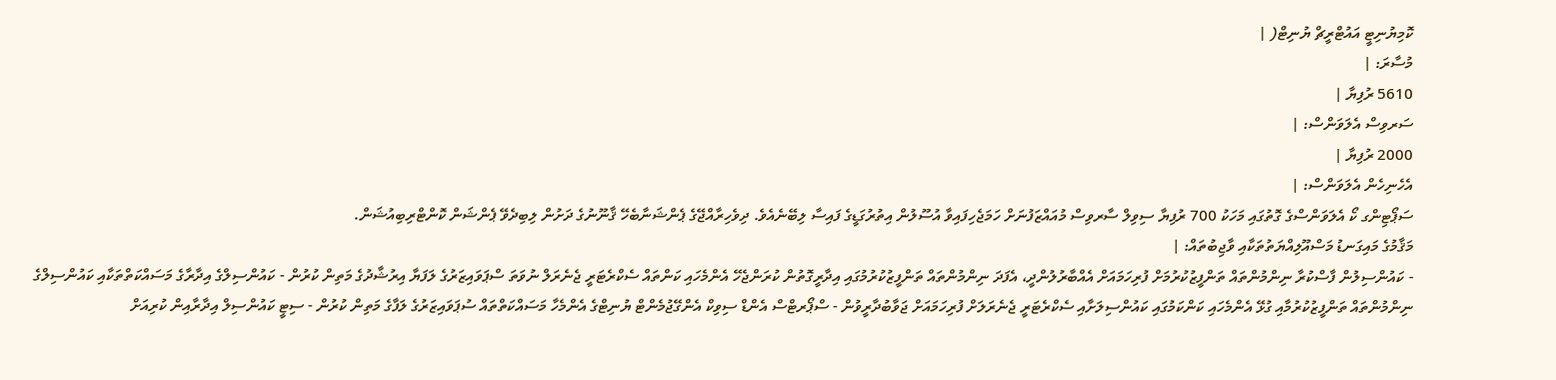ކޮމިޔުނިޓީ އައުޓްރީޗް ޔުނިޓް( |
މުސާރަ: |
5610 ރުފިޔާ |
ސަރވިސް އެލަވަންސް: |
2000 ރުފިޔާ |
އެހެނިހެން އެލަވަންސް: |
ސަޕޯޓިންގ ކޯ އެލަވަންސްގެ ގޮތުގައި މަހަކު 700 ރުފިޔާ ސިވިލް ސާރވިސް މުއައްޒަފުނަށް ހަމަޖެހިފައިވާ އުސޫލުން އިތުރުގަޑީގެ ފައިސާ ލިބޭނެއެވެ. ދިވެހިރާއްޖޭގެ ޕެންޝަނާބެހޭ ޤާނޫނުގެ ދަށުން ލިބިދެވޭ ޕެންޝަން ކޮންޓްރިބިއުޝަން.
މަޤާމުގެ މައިގަނޑު މަސްއޫލިއްޔަތުތަކާއި ވާޖިބުތައް: |
- ކައުންސިލުން ފާސްކުރާ ނިންމުންތައް ތަންފީޒުކުރުމަށް ފުރިހަމައަށް އެއްބާރުލުންދީ، އެފަދަ ނިންމުންތައް ތަންފީޒުކުރުމުގައި އިދާރީގޮތުން ކުރަންޖެހޭ އެންމެހައި ކަންތައް ސެކްރެޓަރީ ޖެނެރަލް ނުވަތަ ސްޕަވައިޒަރުގެ ލަފަޔާ އިރުޝާދުގެ މަތިން ކުރުން - ކައުންސިލްގެ އިދާރާގެ މަސައްކަތްތަކާއި ކައުންސިލްގެ ނިންމުންތައް ތަންފީޒުކުރުމާއި ގުޅޭ އެންމެހައި ކަންކަމުގައި ކައުންސިލަށާއި ސެކްރެޓަރީ ޖެނެރަލަށް ފުރިހަމައަށް ޖަވާބުދާރީވުން - ސްޕޯރޓްސް އެންޑް ސިވިކް އެންގޭޖުމެންޓް ޔުނިޓްގެ އެންމެހާ މަސައްކަތްތައް ސުޕަވައިޒަރުގެ ލަފާގެ މަތިން ކުރުން - ސިޓީ ކައުންސިލް އިދާރާއިން ކުރިއަށް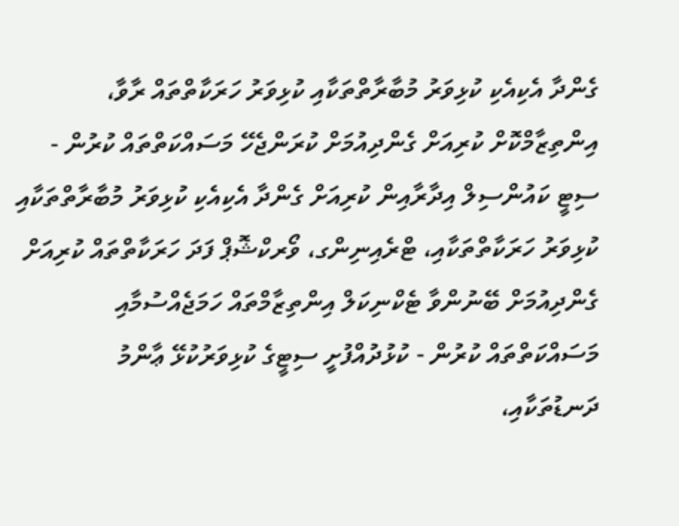ގެންދާ އެކިއެކި ކުޅިވަރު މުބާރާތްތަކާއި ކުޅިވަރު ހަރަކާތްތައް ރާވާ، އިންތިޒާމްކޮށް ކުރިއަށް ގެންދިއުމަށް ކުރަންޖެހޭ މަސައްކަތްތައް ކުރުން - ސިޓީ ކައުންސިލް އިދާރާއިން ކުރިއަށް ގެންދާ އެކިއެކި ކުޅިވަރު މުބާރާތްތަކާއި ކުޅިވަރު ހަރަކާތްތަކާއި، ޓްރެއިނިންގ، ވޯރކްޝޮޕް ފަދަ ހަރަކާތްތައް ކުރިއަށް ގެންދިއުމަށް ބޭނުންވާ ޓެކްނިކަލް އިންތިޒާމްތައް ހަމަޖެއްސުމާއި މަސައްކަތްތައް ކުރުން - ކުޅުދުއްފުށީ ސިޓީގެ ކުޅިވަރުކުޅޭ ޢާންމު ދަނޑުތަކާއި،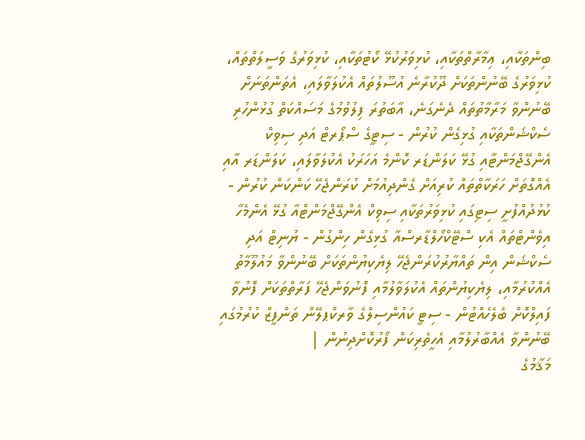ބިންތަކާއި، ޢިމާރާތްތަކާއި، ކުޅިވަރުކުޅޭ ކޯޓުތަކާއި، ކުޅިވަރުގެ ވަސީލަތްތައް، ކުޅިވަރުގެ ބޭނުންތަކަށް ދޫކުރާނެ އުސޫލުތައް އެކުލަވާލައި، އެތަންތަނަށް ބޭނުންވާ މަރާމާތުތައް ދެނެގަނެ، އާބަތުރަ ފިލުވުމުގެ މަސައްކަތް ގުޅުންހުރި ސެކްޝަންތަކާއި ގުޅިގެން ކުރުން - ސިޓީގެ ސްޕޯރޓް އަދި ސިވިކް އެންގޭޖްމަންޓާއި ގުޅޭ ކަލަންޑަރ ކޮންމެ އަހަރަކު އެކުލަވާލައި، ކަލަންޑަރ އާއި އެއްގޮތަށް ހަރަކާތްތައް ކުރިއަށް ގެންދިއުމަށް ކުރަންޖެހޭ ކަންކަން ކުރުން - ކުޅުދުއްފުށީ ސިޓިގައި ކުޅިވަރުތަކާއި ސިވިކް އެންގޭޖްމަންޓްއާ ގުޅޭ އެންމެހާ އިވެންޓްތައް އެކި ސްޓޭކްހޯލްޑާރސްއާ ގުޅިގެން ހިންގުން - ޔުނިޓް އަދި ސެކްޝަން އިން ތައްޔާރުކުރަންޖެހޭ ލިޔެކިޔުންތަކަށް ބޭނުންވާ މައުލޫމާތު އެއްކުރުމާއި، ލިޔެކިޔުންތައް އެކުލަވާލުމާއި ފޮނުވަންޖެހޭ ފަރާތްތަކަށް ފޮނުވާ ފައިލްކޮށް ބެލެހެއްޓުން - ސިޓީ ކައުންސިލްގެ ވާރކްޕލޭން ތަންފީޒް ކުރުމުގައި ބޭނުންވާ އެއްބާރުލުމާއި އެހީތެރިކަން ފޯރުކޮށްދިނުން |
މަޤާމުގެ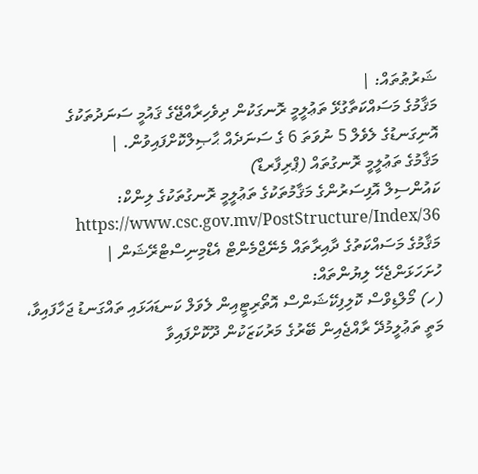ޝަރުޠުތައް: |
މަޤާމުގެ މަސައްކަތާގުޅޭ ތަޢުލީމީ ރޮނގަކުން ދިވެހިރާއްޖޭގެ ޤައުމީ ސަނަދުތަކުގެ އޮނިގަނޑުގެ ލެވެލް 5 ނުވަތަ 6 ގެ ސަނަދެއް ޙާޞިލްކޮށްފައިވުން. |
މަޤާމުގެ ތަޢުލީމީ ރޮނގުތައް (ޕްރިފާރޑް)
ކައުންސިލް އޮފިސަރުންގެ މަޤާމުތަކުގެ ތަޢުލީމީ ރޮނގުތަކުގެ ލިންކް: https://www.csc.gov.mv/PostStructure/Index/36
މަޤާމުގެ މަސައްކަތުގެ ދާއިރާތައް މެނޭޖްމެންޓް އެޑްމިނިސްޓްރޭޝަން |
ހުށަހަޅަންޖެހޭ ލިޔުންތައް:
(ހ) މޯލްޑިވްސް ކޮލިފިކޭޝަންސް އޮތޯރިޓީއިން ލެވަލް ކަނޑައަޅައި ތައްގަނޑު ޖަހާފައިވާ، މަތީ ތަޢުލީމުދޭ ރާއްޖެއިން ބޭރުގެ މަރުކަޒަކުން ދޫކޮށްފައިވާ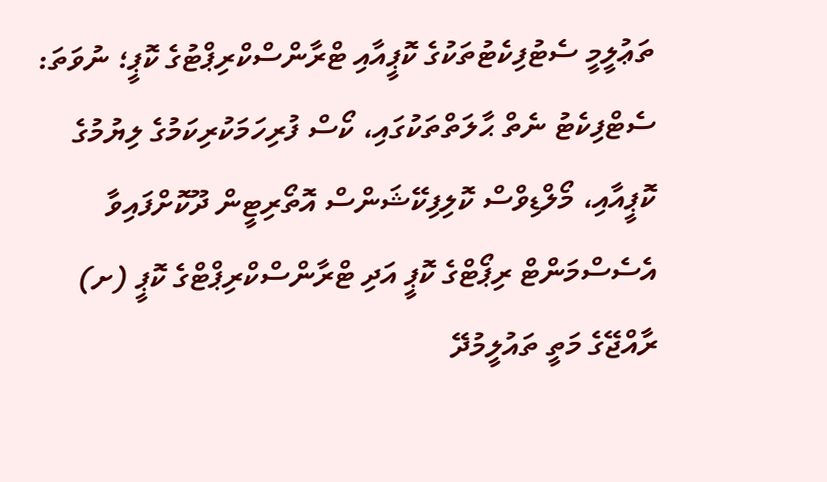ތަޢުލީމީ ސެޓުފިކެޓުތަކުގެ ކޮޕީއާއި ޓްރާންސްކްރިޕްޓުގެ ކޮޕީ؛ ނުވަތަ: ސެޓްފިކެޓު ނެތް ޙާލަތްތަކުގައި، ކޯސް ފުރިހަމަކުރިކަމުގެ ލިޔުމުގެ ކޮޕީއާއި، މޯލްޑިވްސް ކޮލިފިކޭޝަންސް އޮތޯރިޓީން ދޫކޮށްފައިވާ އެސެސްމަންޓް ރިޕޯޓްގެ ކޮޕީ އަދި ޓްރާންސްކްރިޕްޓްގެ ކޮޕީ (ށ) ރާއްޖޭގެ މަތީ ތައުލީމުދޭ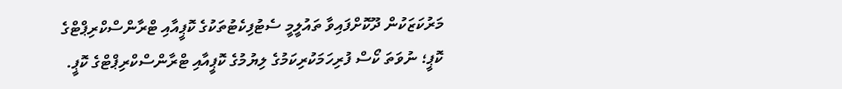މަރުކަޒަކުން ދޫކޮށްފައިވާ ތައުލީމީ ސެޓުފިކެޓުތަކުގެ ކޮޕީއާއި ޓްރާންސްކްރިޕްޓްގެ ކޮޕީ؛ ނުވަތަ ކޯސް ފުރިހަމަކުރިކަމުގެ ލިޔުމުގެ ކޮޕީއާއި ޓްރާންސްކްރިޕްޓްގެ ކޮޕީ.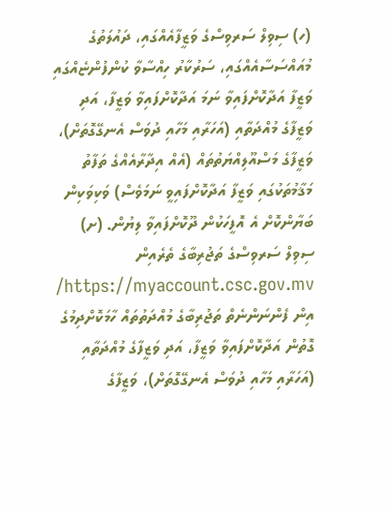(ހ) ސިވިލް ސަރވިސްގެ ވަޒީފާއެއްގައި، ދައުލަތުގެ މުއައްސަސާއެއްގައި، ސަރުކާރު ހިއްސާވާ ކުންފުންޏެއްގައި ވަޒީފާ އަދާކޮށްފައިވާ ނަމަ އަދާކޮށްފައިވާ ވަޒީފާ، އަދި ވަޒީފާގެ މުއްދަތާއި (އަހަރާއި މަހާއި ދުވަސް އެނގޭގޮތަށް)، ވަޒީފާގެ މަސްއޫލިއްޔަތުތައް (އެއް އިދާރާއެއްގެ ތަފާތު މަޤާމުތަކުގައި ވަޒީފާ އަދާކޮށްފައިވީ ނަމަވެސް) ވަކިވަކިން ބަޔާންކޮށް އެ އޮފީހަކުން ދޫކޮށްފައިވާ ލިޔުން. (ށ) ސިވިލް ސަރވިސްގެ ތަޖުރިބާގެ ތެރެއިން https://myaccount.csc.gov.mv/ އިން ފެންނަންނެތް ތަޖުރިބާގެ މުއްދަތުތައް ހާމަކޮށްދިމުގެ ގޮތުން އަދާކޮށްފައިވާ ވަޒީފާ، އަދި ވަޒީފާގެ މުއްދަތާއި (އަހަރާއި މަހާއި ދުވަސް އެނގޭގޮތަށް)، ވަޒީފާގެ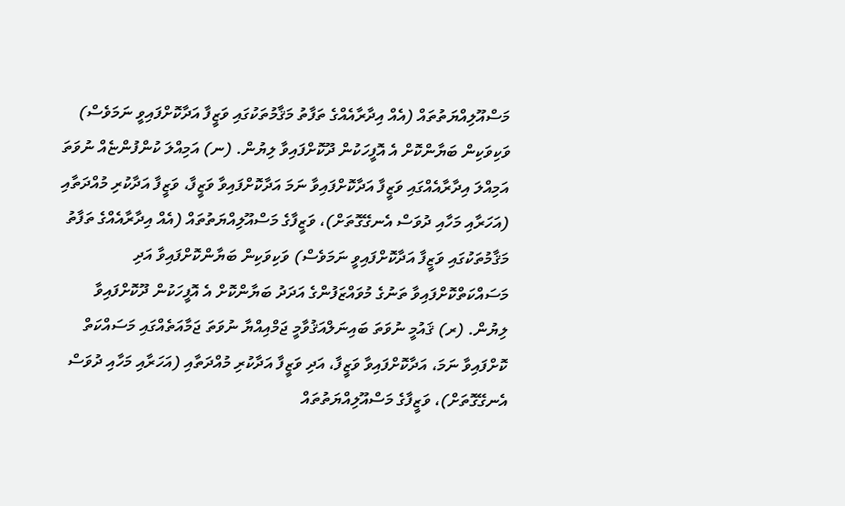މަސްއޫލިއްޔަތުތައް (އެއް އިދާރާއެއްގެ ތަފާތު މަޤާމުތަކުގައި ވަޒީފާ އަދާކޮށްފައިވީ ނަމަވެސް) ވަކިވަކިން ބަޔާންކޮށް އެ އޮފީހަކުން ދޫކޮށްފައިވާ ލިޔުން. (ނ) އަމިއްލަ ކުންފުންޏެއް ނުވަތަ އަމިއްލަ އިދާރާއެއްގައި ވަޒީފާ އަދާކޮށްފައިވާ ނަމަ އަދާކޮށްފައިވާ ވަޒީފާ، ވަޒީފާ އަދާކުރި މުއްދަތާއި (އަހަރާއި މަހާއި ދުވަސް އެނގޭގޮތަށް)، ވަޒީފާގެ މަސްއޫލިއްޔަތުތައް (އެއް އިދާރާއެއްގެ ތަފާތު މަޤާމުތަކުގައި ވަޒީފާ އަދާކޮށްފައިވީ ނަމަވެސް) ވަކިވަކިން ބަޔާންކޮށްފައިވާ އަދި މަސައްކަތްކޮށްފައިވާ ތަނުގެ މުވައްޒަފުންގެ އަދަދު ބަޔާންކޮށް އެ އޮފީހަކުން ދޫކޮށްފައިވާ ލިޔުން. (ރ) ޤައުމީ ނުވަތަ ބައިނަލްއަޤުވާމީ ޖަމްއިއްޔާ ނުވަތަ ޖަމާއަތެއްގައި މަސައްކަތް ކޮށްފައިވާ ނަމަ، އަދާކޮށްފައިވާ ވަޒީފާ، އަދި ވަޒީފާ އަދާކުރި މުއްދަތާއި (އަހަރާއި މަހާއި ދުވަސް އެނގޭގޮތަށް)، ވަޒީފާގެ މަސްއޫލިއްޔަތުތައް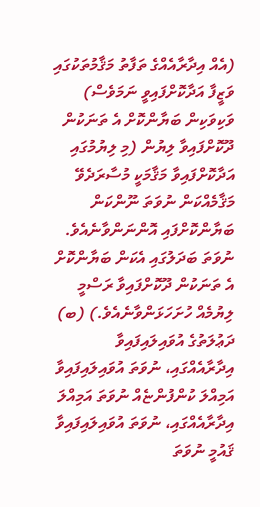(އެއް އިދާރާއެއްގެ ތަފާތު މަޤާމުތަކުގައި ވަޒީފާ އަދާކޮށްފައިވީ ނަމަވެސް) ވަކިވަކިން ބަޔާންކޮށް އެ ތަނަކުން ދޫކޮށްފައިވާ ލިޔުން (މި ލިޔުމުގައި އަދާކޮށްފައިވާ މަޤާމަކީ މުސާރަދެވޭ މަޤާމެއްކަން ނުވަތަ ނޫންކަން ބަޔާންކޮށްފައި އޮންނަންވާނެއެވެ. ނުވަތަ ބަދަލުގައި އެކަން ބަޔާންކޮށް އެ ތަނަކުން ދޫކޮށްފައިވާ ރަސްމީ ލިޔުމެއް ހުށަހަޅަންވާނެއެވެ.) (ބ) ދަޢުލަތުގެ އުވައިލައިފައިވާ އިދާރާއެއްގައި، ނުވަތަ އުވައިލައިފައިވާ އަމިއްލަ ކުންފުންޏެއް ނުވަތަ އަމިއްލަ އިދާރާއެއްގައި، ނުވަތަ އުވައިލައިފައިވާ ޤައުމީ ނުވަތަ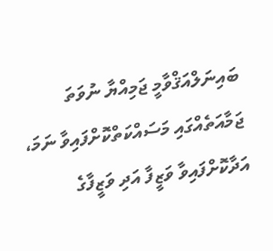ބައިނަލްއަޤްވާމީ ޖަމިއްޔާ ނުވަތަ ޖަމާއަތެއްގައި މަސައްކަތްކޮށްފައިވާ ނަމަ، އަދާކޮށްފައިވާ ވަޒީފާ އަދި ވަޒީފާގެ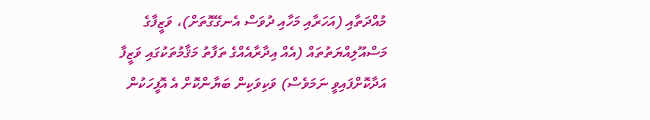މުއްދަތާއި (އަހަރާއި މަހާއި ދުވަސް އެނގޭގޮތަށް)، ވަޒީފާގެ މަސްއޫލިއްޔަތުތައް (އެއް އިދާރާއެއްގެ ތަފާތު މަޤާމުތަކުގައި ވަޒީފާ އަދާކޮށްފައިވީ ނަމަވެސް) ވަކިވަކިން ބަޔާންކޮށް އެ އޮފީހަކުން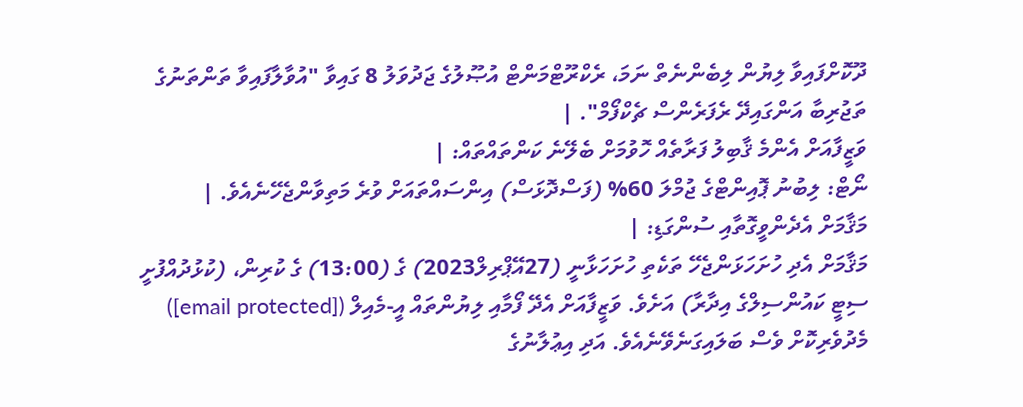ދޫކޮށްފައިވާ ލިޔުން ލިބެންނެތް ނަމަ، ރެކްރޫޓްމަންޓް އުޞޫލުގެ ޖަދުވަލު 8 ގައިވާ "އުވާލާފައިވާ ތަންތަނުގެ ތަޖުރިބާ އަންގައިދޭ ރެފަރެންސް ޗެކްފޯމް". |
ވަޒީފާއަށް އެންމެ ޤާބިލު ފަރާތެއް ހޮވުމަށް ބެލޭނެ ކަންތައްތައް: |
ނޯޓް: ލިބުނު ޕޮއިންޓްގެ ޖުމްލަ 60% (ފަސްދޮޅަސް) އިންސައްތައަށް ވުރެ މަތިވާންޖެހޭނެއެވެ. |
މަޤާމަށް އެދެންވީގޮތާއި ސުންގަޑި: |
މަޤާމަށް އެދި ހުށަހަޅަންޖެހޭ ތަކެތި ހުށަހަޅާނީ (27އޭޕްރިލް2023) ގެ (13:00) ގެ ކުރިން، (ކުޅުދުއްފުށީ ސިޓީ ކައުންސިލްގެ އިދާރާ) އަށެވެ. ވަޒީފާއަށް އެދޭ ފޯމާއި ލިޔުންތައް އީ-މެއިލް ([email protected]) މެދުވެރިކޮށް ވެސް ބަލައިގަނެވޭނެއެވެ. އަދި އިޢުލާނުގެ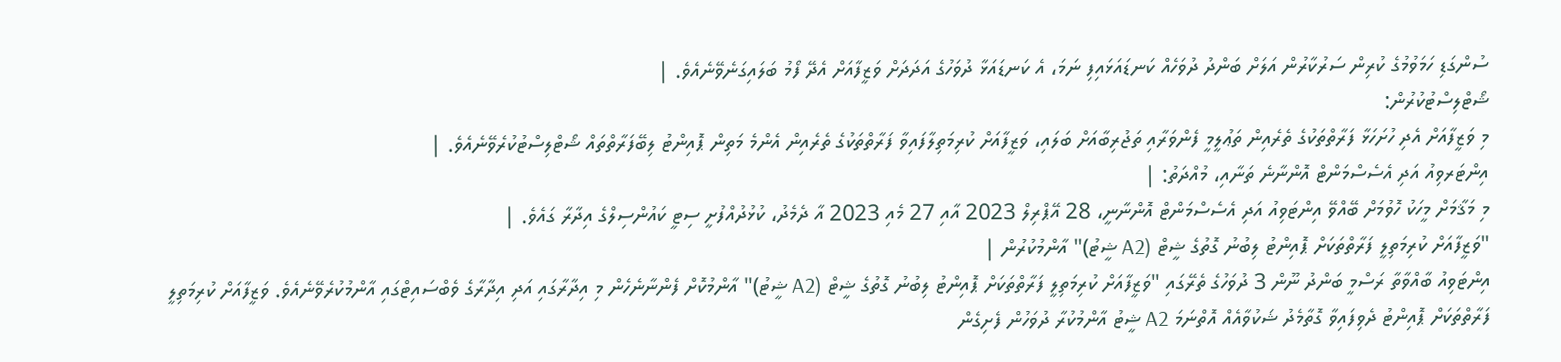ސުންގަޑި ހަމަވުމުގެ ކުރިން ސަރުކާރުން އަލަށް ބަންދު ދުވަހެއް ކަނޑައަޅައިފި ނަމަ، އެ ކަނޑައަޅާ ދުވަހުގެ އަދަދަށް ވަޒީފާއަށް އެދޭ ފޯމު ބަލައިގަނެވޭނެއެވެ. |
ޝޯޓްލިސްޓުކުރުން:
މި ވަޒީފާއަށް އެދި ހުށަހަޅާ ފަރާތްތަކުގެ ތެރެއިން ތަޢުލީމީ ފެންވަރާއި ތަޖުރިބާއަށް ބަލައި، ވަޒީފާއަށް ކުރިމަތިލާފައިވާ ފަރާތްތަކުގެ ތެރެއިން އެންމެ މަތިން ޕޮއިންޓު ލިބޭފަރާތްތައް ޝޯޓްލިސްޓުކުރެވޭނެއެވެ. |
އިންޓަރވިއު އަދި އެސެސްމަންޓް އޮންނާނެ ތަނާއި، މުއްދަތު: |
މި މަޤާމަށް މީހަކު ހޮވުމަށް ބޭއްވޭ އިންޓަވިއު އަދި އެސެސްމަންޓް އޮންނާނީ، 28 އޭޕްރިލް 2023 އާއި 27 މެއި 2023 އާ ދެމެދު، ކުޅުދުއްފުށީ ސިޓީ ކައުންސިލްގެ އިދާރާ ގައެވެ. |
"ވަޒީފާއަށް ކުރިމަތިލީ ފަރާތްތަކަށް ޕޮއިންޓު ލިބުނު ގޮތުގެ ޝީޓް (A2 ޝީޓު)" އާންމުކުރުން |
އިންޓަވިއު ބާއްވާތާ ރަސްމީ ބަންދު ނޫން 3 ދުވަހުގެ ތެރޭގައި "ވަޒީފާއަށް ކުރިމަތިލީ ފަރާތްތަކަށް ޕޮއިންޓު ލިބުނު ގޮތުގެ ޝީޓް (A2 ޝީޓު)" އާންމުކޮށް ފެންނާނެހެން މި އިދާރާގައި އަދި އިދާރާގެ ވެބްސައިޓްގައި އާންމުކުރެވޭނެއެވެ. ވަޒީފާއަށް ކުރިމަތިލީ ފަރާތްތަކަށް ޕޮއިންޓު ދެވިފައިވާ ގޮތާމެދު ޝަކުވާއެއް އޮތްނަމަ A2 ޝީޓު އާންމުކުރާ ދުވަހުން ފެށިގެން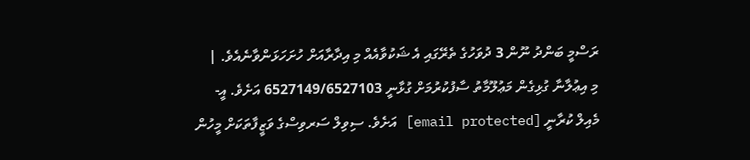ރަސްމީ ބަންދު ނޫން 3 ދުވަހުގެ ތެރޭގައި އެ ޝަކުވާއެއް މި އިދާރާއަށް ހުށަހަޅަންވާނެއެވެ. |
މި އިޢުލާނާ ގުޅިގެން މަޢުލޫމާތު ސާފުކުރުމަށް ގުޅާނީ 6527149/6527103 އަށެވެ. އީ-މެއިލް ކުރާނީ [email protected] އަށެވެ. ސިވިލް ސަރވިސްގެ ވަޒީފާތަކަށް މީހުން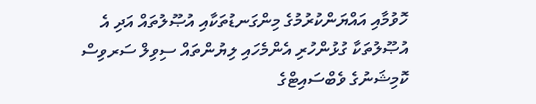ހޮވުމާއި އައްޔަންކުރުމުގެ މިންގަނޑުތަކާއި އުޞޫލުތައް އަދި އެ އުޞޫލުތަކާ ގުޅުންހުރި އެންމެހައި ލިޔުންތައް ސިވިލް ސަރވިސް ކޮމިޝަނުގެ ވެބްސައިޓްގެ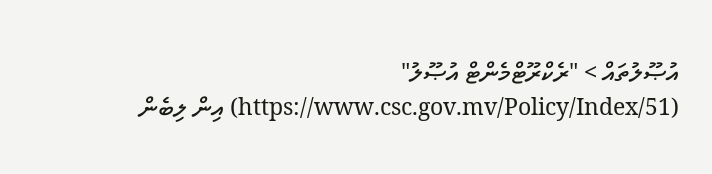އުޞޫލުތައް > "ރެކްރޫޓްމެންޓް އުޞޫލު" (https://www.csc.gov.mv/Policy/Index/51) އިން ލިބެން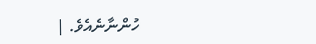ހުންނާނެއެވެ. |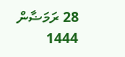28 ރަމަޟާން 1444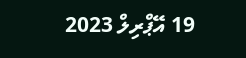19 އޭޕްރިލް 2023